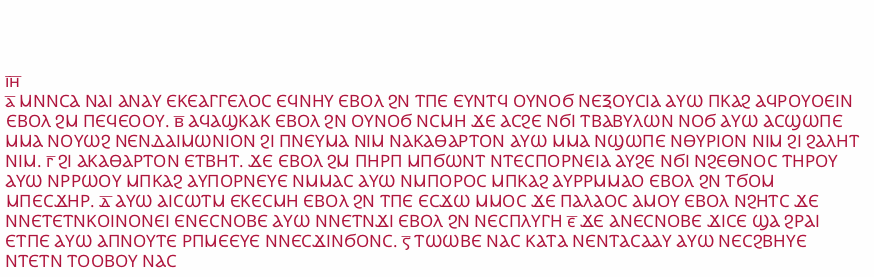ⲓ̅ⲏ̅
ⲁ̅ ⲘⲚⲚⲤⲀ ⲚⲀⲒ ⲀⲚⲀⲨ ⲈⲔⲈⲀⲄⲄⲈⲖⲞⲤ ⲈϤⲚⲎⲨ ⲈⲂⲞⲖ ϨⲚ ⲦⲠⲈ ⲈⲨⲚⲦϤ ⲞⲨⲚⲞϬ ⲚⲈⲜⲞⲨⲤⲒⲀ ⲀⲨⲰ ⲠⲔⲀϨ ⲀϤⲢⲞⲨⲞⲈⲒⲚ ⲈⲂⲞⲖ ϨⲘ ⲠⲈϤⲈⲞⲞⲨ. ⲃ̅ ⲀϤⲀϢⲔⲀⲔ ⲈⲂⲞⲖ ϨⲚ ⲞⲨⲚⲞϬ ⲚⲤⲘⲎ ϪⲈ ⲀⲤϨⲈ ⲚϬⲒ ⲦⲂⲀⲂⲨⲖⲰⲚ ⲚⲞϬ ⲀⲨⲰ ⲀⲤϢⲰⲠⲈ ⲘⲘⲀ ⲚⲞⲨⲰϨ ⲚⲈⲚⲆⲀⲒⲘⲰⲚⲒⲞⲚ ϨⲒ ⲠⲚⲈⲨⲘⲀ ⲚⲒⲘ ⲚⲀⲔⲀⲐⲀⲢⲦⲞⲚ ⲀⲨⲰ ⲘⲘⲀ ⲚϢⲰⲠⲈ ⲚⲐⲨⲢⲒⲞⲚ ⲚⲒⲘ ϨⲒ ϨⲀⲖⲎⲦ ⲚⲒⲘ. ⲅ̅ ϨⲒ ⲀⲔⲀⲐⲀⲢⲦⲞⲚ ⲈⲦⲂⲎⲦ. ϪⲈ ⲈⲂⲞⲖ ϨⲘ ⲠⲎⲢⲠ ⲘⲠϬⲰⲚⲦ ⲚⲦⲈⲤⲠⲞⲢⲚⲈⲒⲀ ⲀⲨϨⲈ ⲚϬⲒ ⲚϨⲈⲐⲚⲞⲤ ⲦⲎⲢⲞⲨ ⲀⲨⲰ ⲚⲢⲢⲰⲞⲨ ⲘⲠⲔⲀϨ ⲀⲨⲠⲞⲢⲚⲈⲨⲈ ⲚⲘⲘⲀⲤ ⲀⲨⲰ ⲚⲘⲠⲞⲢⲞⲤ ⲘⲠⲔⲀϨ ⲀⲨⲢⲢⲘⲘⲀⲞ ⲈⲂⲞⲖ ϨⲚ ⲦϬⲞⲘ ⲘⲠⲈⲤϪⲎⲢ. ⲇ̅ ⲀⲨⲰ ⲀⲒⲤⲰⲦⲘ ⲈⲔⲈⲤⲘⲎ ⲈⲂⲞⲖ ϨⲚ ⲦⲠⲈ ⲈⲤϪⲰ ⲘⲘⲞⲤ ϪⲈ ⲠⲀⲖⲀⲞⲤ ⲀⲘⲞⲨ ⲈⲂⲞⲖ ⲚϨⲎⲦⲤ ϪⲈ ⲚⲚⲈⲦⲈⲦⲚⲔⲞⲒⲚⲞⲚⲈⲒ ⲈⲚⲈⲤⲚⲞⲂⲈ ⲀⲨⲰ ⲚⲚⲈⲦⲚϪⲒ ⲈⲂⲞⲖ ϨⲚ ⲚⲈⲤⲠⲖⲨⲄⲎ ⲉ̅ ϪⲈ ⲀⲚⲈⲤⲚⲞⲂⲈ ϪⲒⲤⲈ ϢⲀ ϨⲢⲀⲒ ⲈⲦⲠⲈ ⲀⲨⲰ ⲀⲠⲚⲞⲨⲦⲈ ⲢⲠⲘⲈⲈⲨⲈ ⲚⲚⲈⲤϪⲒⲚϬⲞⲚⲤ. ⲋ̅ ⲦⲰⲰⲂⲈ ⲚⲀⲤ ⲔⲀⲦⲀ ⲚⲈⲚⲦⲀⲤⲀⲀⲨ ⲀⲨⲰ ⲚⲈⲤϨⲂⲎⲨⲈ ⲚⲦⲈⲦⲚ ⲦⲞⲞⲂⲞⲨ ⲚⲀⲤ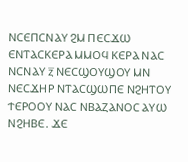ⲚⲤⲈⲠⲤⲚⲀⲨ ϨⲘ ⲠⲈⲤϪⲰ ⲈⲚⲦⲀⲤⲔⲈⲢⲀ ⲘⲘⲞϤ ⲔⲈⲢⲀ ⲚⲀⲤ ⲚⲤⲚⲀⲨ ⲍ̅ ⲚⲈⲤϢⲞⲨϢⲞⲨ ⲘⲚ ⲚⲈⲤϪⲎⲢ ⲚⲦⲀⲤϢⲰⲠⲈ ⲚϨⲎⲦⲞⲨ ϮⲈⲢⲞⲞⲨ ⲚⲀⲤ ⲚⲂⲀⲌⲀⲚⲞⲤ ⲀⲨⲰ ⲚϨⲎⲂⲈ. ϪⲈ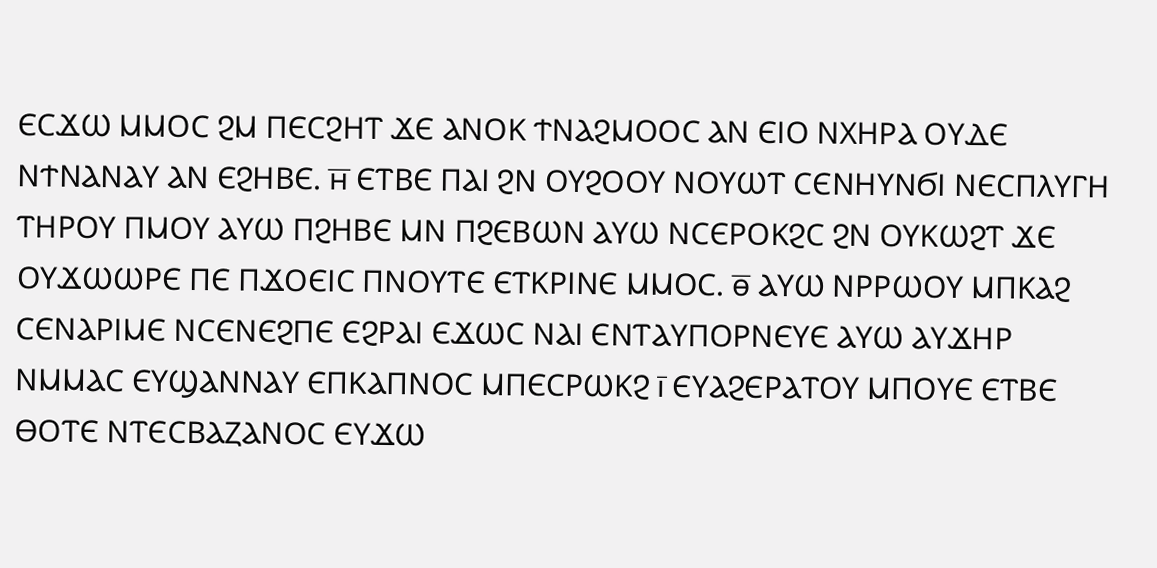ⲈⲤϪⲰ ⲘⲘⲞⲤ ϨⲘ ⲠⲈⲤϨⲎⲦ ϪⲈ ⲀⲚⲞⲔ ϮⲚⲀϨⲘⲞⲞⲤ ⲀⲚ ⲈⲒⲞ ⲚⲬⲎⲢⲀ ⲞⲨⲆⲈ ⲚϮⲚⲀⲚⲀⲨ ⲀⲚ ⲈϨⲎⲂⲈ. ⲏ̅ ⲈⲦⲂⲈ ⲠⲀⲒ ϨⲚ ⲞⲨϨⲞⲞⲨ ⲚⲞⲨⲰⲦ ⲤⲈⲚⲎⲨⲚϬⲒ ⲚⲈⲤⲠⲖⲨⲄⲎ ⲦⲎⲢⲞⲨ ⲠⲘⲞⲨ ⲀⲨⲰ ⲠϨⲎⲂⲈ ⲘⲚ ⲠϨⲈⲂⲰⲚ ⲀⲨⲰ ⲚⲤⲈⲢⲞⲔϨⲤ ϨⲚ ⲞⲨⲔⲰϨⲦ ϪⲈ ⲞⲨϪⲰⲰⲢⲈ ⲠⲈ ⲠϪⲞⲈⲒⲤ ⲠⲚⲞⲨⲦⲈ ⲈⲦⲔⲢⲒⲚⲈ ⲘⲘⲞⲤ. ⲑ̅ ⲀⲨⲰ ⲚⲢⲢⲰⲞⲨ ⲘⲠⲔⲀϨ ⲤⲈⲚⲀⲢⲒⲘⲈ ⲚⲤⲈⲚⲈϨⲠⲈ ⲈϨⲢⲀⲒ ⲈϪⲰⲤ ⲚⲀⲒ ⲈⲚⲦⲀⲨⲠⲞⲢⲚⲈⲨⲈ ⲀⲨⲰ ⲀⲨϪⲎⲢ ⲚⲘⲘⲀⲤ ⲈⲨϢⲀⲚⲚⲀⲨ ⲈⲠⲔⲀⲠⲚⲞⲤ ⲘⲠⲈⲤⲢⲰⲔϨ ⲓ̅ ⲈⲨⲀϨⲈⲢⲀⲦⲞⲨ ⲘⲠⲞⲨⲈ ⲈⲦⲂⲈ ⲐⲞⲦⲈ ⲚⲦⲈⲤⲂⲀⲌⲀⲚⲞⲤ ⲈⲨϪⲰ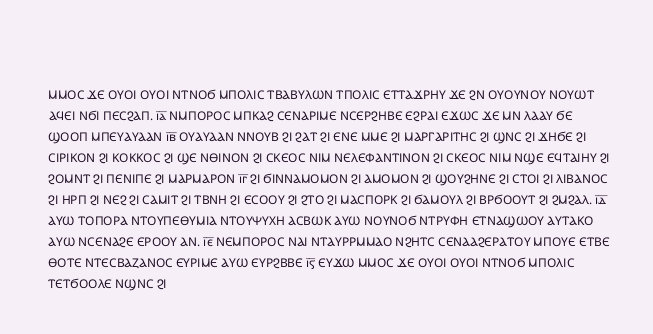ⲘⲘⲞⲤ ϪⲈ ⲞⲨⲞⲒ ⲞⲨⲞⲒ ⲚⲦⲚⲞϬ ⲘⲠⲞⲖⲒⲤ ⲦⲂⲀⲂⲨⲖⲰⲚ ⲦⲠⲞⲖⲒⲤ ⲈⲦⲦⲀϪⲢⲎⲨ ϪⲈ ϨⲚ ⲞⲨⲞⲨⲚⲞⲨ ⲚⲞⲨⲰⲦ ⲀϤⲈⲒ ⲚϬⲒ ⲠⲈⲤϨⲀⲠ. ⲓ̅ⲁ̅ ⲚⲘⲠⲞⲢⲞⲤ ⲘⲠⲔⲀϨ ⲤⲈⲚⲀⲢⲒⲘⲈ ⲚⲤⲈⲢϨⲎⲂⲈ ⲈϨⲢⲀⲒ ⲈϪⲰⲤ ϪⲈ ⲘⲚ ⲖⲀⲀⲨ ϬⲈ ϢⲞⲞⲠ ⲘⲠⲈⲨⲀⲨⲀⲀⲚ ⲓ̅ⲃ̅ ⲞⲨⲀⲨⲀⲀⲚ ⲚⲚⲞⲨⲂ ϨⲒ ϨⲀⲦ ϨⲒ ⲈⲚⲈ ⲘⲘⲈ ϨⲒ ⲘⲀⲢⲄⲀⲢⲒⲦⲎⲤ ϨⲒ ϢⲚⲤ ϨⲒ ϪⲎϬⲈ ϨⲒ ⲤⲒⲢⲒⲔⲞⲚ ϨⲒ ⲔⲞⲔⲔⲞⲤ ϨⲒ ϢⲈ ⲚⲐⲒⲚⲞⲚ ϨⲒ ⲤⲔⲈⲞⲤ ⲚⲒⲘ ⲚⲈⲖⲈⲪⲀⲚⲦⲒⲚⲞⲚ ϨⲒ ⲤⲔⲈⲞⲤ ⲚⲒⲘ ⲚϢⲈ ⲈϤⲦⲀⲒⲎⲨ ϨⲒ ϨⲞⲘⲚⲦ ϨⲒ ⲠⲈⲚⲒⲠⲈ ϨⲒ ⲘⲀⲢⲘⲀⲢⲞⲚ ⲓ̅ⲅ̅ ϨⲒ ϬⲒⲚⲚⲀⲘⲞⲘⲞⲚ ϨⲒ ⲀⲘⲞⲘⲞⲚ ϨⲒ ϢⲞⲨϨⲎⲚⲈ ϨⲒ ⲤⲦⲞⲒ ϨⲒ ⲖⲒⲂⲀⲚⲞⲤ ϨⲒ ⲎⲢⲠ ϨⲒ ⲚⲈϨ ϨⲒ ⲤⲀⲘⲒⲦ ϨⲒ ⲦⲂⲚⲎ ϨⲒ ⲈⲤⲞⲞⲨ ϨⲒ ϨⲦⲞ ϨⲒ ⲘⲀⲤⲠⲞⲢⲔ ϨⲒ ϬⲀⲘⲞⲨⲖ ϨⲒ ⲂⲢϬⲞⲞⲨⲦ ϨⲒ ϨⲘϨⲀⲖ. ⲓ̅ⲇ̅ ⲀⲨⲰ ⲦⲞⲠⲞⲢⲀ ⲚⲦⲞⲨⲠⲈⲐⲨⲘⲒⲀ ⲚⲦⲞⲨⲮⲨⲬⲎ ⲀⲤⲂⲰⲔ ⲀⲨⲰ ⲚⲞⲨⲚⲞϬ ⲚⲦⲢⲨⲪⲎ ⲈⲦⲚⲀϢⲰⲞⲨ ⲀⲨⲦⲀⲔⲞ ⲀⲨⲰ ⲚⲤⲈⲚⲀϨⲈ ⲈⲢⲞⲞⲨ ⲀⲚ. ⲓ̅ⲉ̅ ⲚⲈⲘⲠⲞⲢⲞⲤ ⲚⲀⲒ ⲚⲦⲀⲨⲢⲢⲘⲘⲀⲞ ⲚϨⲎⲦⲤ ⲤⲈⲚⲀⲀϨⲈⲢⲀⲦⲞⲨ ⲘⲠⲞⲨⲈ ⲈⲦⲂⲈ ⲐⲞⲦⲈ ⲚⲦⲈⲤⲂⲀⲌⲀⲚⲞⲤ ⲈⲨⲢⲒⲘⲈ ⲀⲨⲰ ⲈⲨⲢϨⲂⲂⲈ ⲓ̅ⲋ̅ ⲈⲨϪⲰ ⲘⲘⲞⲤ ϪⲈ ⲞⲨⲞⲒ ⲞⲨⲞⲒ ⲚⲦⲚⲞϬ ⲘⲠⲞⲖⲒⲤ ⲦⲈⲦϬⲞⲞⲖⲈ ⲚϢⲚⲤ ϨⲒ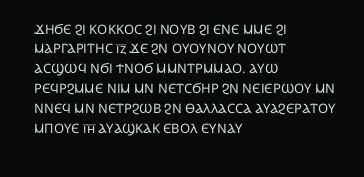ϪⲎϬⲈ ϨⲒ ⲔⲞⲔⲔⲞⲤ ϨⲒ ⲚⲞⲨⲂ ϨⲒ ⲈⲚⲈ ⲘⲘⲈ ϨⲒ ⲘⲀⲢⲄⲀⲢⲒⲦⲎⲤ ⲓ̅ⲍ̅ ϪⲈ ϨⲚ ⲞⲨⲞⲨⲚⲞⲨ ⲚⲞⲨⲰⲦ ⲀⲤϢⲰϤ ⲚϬⲒ ϮⲚⲞϬ ⲘⲘⲚⲦⲢⲘⲘⲀⲞ. ⲀⲨⲰ ⲢⲈϤⲢϨⲘⲘⲈ ⲚⲒⲘ ⲘⲚ ⲚⲈⲦⲤϬⲎⲢ ϨⲚ ⲚⲈⲒⲈⲢⲰⲞⲨ ⲘⲚ ⲚⲚⲈϤ ⲘⲚ ⲚⲈⲦⲢϨⲰⲂ ϨⲚ ⲐⲀⲖⲖⲀⲤⲤⲀ ⲀⲨⲀϨⲈⲢⲀⲦⲞⲨ ⲘⲠⲞⲨⲈ ⲓ̅ⲏ̅ ⲀⲨⲀϢⲔⲀⲔ ⲈⲂⲞⲖ ⲈⲨⲚⲀⲨ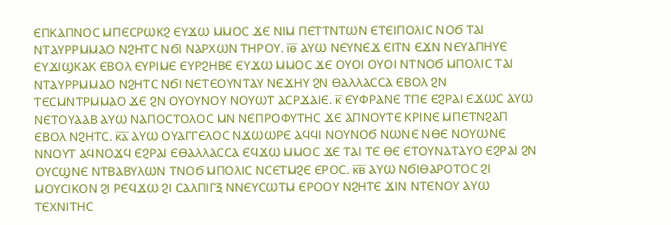ⲈⲠⲔⲀⲠⲚⲞⲤ ⲘⲠⲈⲤⲢⲰⲔϨ ⲈⲨϪⲰ ⲘⲘⲞⲤ ϪⲈ ⲚⲒⲘ ⲠⲈⲦⲦⲚⲦⲰⲚ ⲈⲦⲈⲒⲠⲞⲖⲒⲤ ⲚⲞϬ ⲦⲀⲒ ⲚⲦⲀⲨⲢⲢⲘⲘⲀⲞ ⲚϨⲎⲦⲤ ⲚϬⲒ ⲚⲀⲢⲬⲰⲚ ⲦⲎⲢⲞⲨ. ⲓ̅ⲑ̅ ⲀⲨⲰ ⲚⲈⲨⲚⲈϪ ⲈⲒⲦⲚ ⲈϪⲚ ⲚⲈⲨⲀⲠⲎⲨⲈ ⲈⲨϪⲒϢⲔⲀⲔ ⲈⲂⲞⲖ ⲈⲨⲢⲒⲘⲈ ⲈⲨⲢϨⲎⲂⲈ ⲈⲨϪⲰ ⲘⲘⲞⲤ ϪⲈ ⲞⲨⲞⲒ ⲞⲨⲞⲒ ⲚⲦⲚⲞϬ ⲘⲠⲞⲖⲒⲤ ⲦⲀⲒ ⲚⲦⲀⲨⲢⲢⲘⲘⲀⲞ ⲚϨⲎⲦⲤ ⲚϬⲒ ⲚⲈⲦⲈⲞⲨⲚⲦⲀⲨ ⲚⲈϪⲎⲨ ϨⲚ ⲐⲀⲖⲖⲀⲤⲤⲀ ⲈⲂⲞⲖ ϨⲚ ⲦⲈⲤⲘⲚⲦⲢⲘⲘⲀⲞ ϪⲈ ϨⲚ ⲞⲨⲞⲨⲚⲞⲨ ⲚⲞⲨⲰⲦ ⲀⲤⲢϪⲀⲒⲈ. ⲕ̅ ⲈⲨⲪⲢⲀⲚⲈ ⲦⲠⲈ ⲈϨⲢⲀⲒ ⲈϪⲰⲤ ⲀⲨⲰ ⲚⲈⲦⲞⲨⲀⲀⲂ ⲀⲨⲰ ⲚⲀⲠⲞⲤⲦⲞⲖⲞⲤ ⲘⲚ ⲚⲈⲠⲢⲞⲪⲨⲦⲎⲤ ϪⲈ ⲀⲠⲚⲞⲨⲦⲈ ⲔⲢⲒⲚⲈ ⲘⲠⲈⲦⲚϨⲀⲠ ⲈⲂⲞⲖ ⲚϨⲎⲦⲤ. ⲕ̅ⲁ̅ ⲀⲨⲰ ⲞⲨⲀⲄⲄⲈⲖⲞⲤ ⲚϪⲰⲰⲢⲈ ⲀϤϤⲒ ⲚⲞⲨⲚⲞϬ ⲚⲰⲚⲈ ⲚⲐⲈ ⲚⲞⲨⲰⲚⲈ ⲚⲚⲞⲨⲦ ⲀϤⲚⲞϪϤ ⲈϨⲢⲀⲒ ⲈⲐⲀⲖⲖⲀⲤⲤⲀ ⲈϤϪⲰ ⲘⲘⲞⲤ ϪⲈ ⲦⲀⲒ ⲦⲈ ⲐⲈ ⲈⲦⲞⲨⲚⲀⲦⲀⲨⲞ ⲈϨⲢⲀⲒ ϨⲚ ⲞⲨⲤϢⲚⲈ ⲚⲦⲂⲀⲂⲨⲖⲰⲚ ⲦⲚⲞϬ ⲘⲠⲞⲖⲒⲤ ⲚⲤⲈⲦⲘϨⲈ ⲈⲢⲞⲤ. ⲕ̅ⲃ̅ ⲀⲨⲰ ⲚϬⲒⲐⲀⲢⲞⲦⲞⲤ ϨⲒ ⲘⲞⲨⲤⲒⲔⲞⲚ ϨⲒ ⲢⲈϤϪⲰ ϨⲒ ⲤⲀⲖⲠⲒⲄⲜ ⲚⲚⲈⲨⲤⲰⲦⲘ ⲈⲢⲞⲞⲨ ⲚϨⲎⲦⲈ ϪⲒⲚ ⲚⲦⲈⲚⲞⲨ ⲀⲨⲰ ⲦⲈⲬⲚⲒⲦⲎⲤ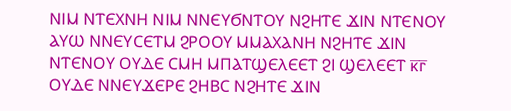ⲚⲒⲘ ⲚⲦⲈⲬⲚⲎ ⲚⲒⲘ ⲚⲚⲈⲨϬⲚⲦⲞⲨ ⲚϨⲎⲦⲈ ϪⲒⲚ ⲚⲦⲈⲚⲞⲨ ⲀⲨⲰ ⲚⲚⲈⲨⲤⲈⲦⲘ ϨⲢⲞⲞⲨ ⲘⲘⲀⲬⲀⲚⲎ ⲚϨⲎⲦⲈ ϪⲒⲚ ⲚⲦⲈⲚⲞⲨ ⲞⲨⲆⲈ ⲤⲘⲎ ⲘⲠⲀⲦϢⲈⲖⲈⲈⲦ ϨⲒ ϢⲈⲖⲈⲈⲦ ⲕ̅ⲅ̅ ⲞⲨⲆⲈ ⲚⲚⲈⲨϪⲈⲢⲈ ϨⲎⲂⲤ ⲚϨⲎⲦⲈ ϪⲒⲚ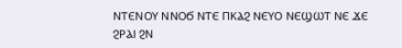ⲚⲦⲈⲚⲞⲨ ⲚⲚⲞϬ ⲚⲦⲈ ⲠⲔⲀϨ ⲚⲈⲨⲞ ⲚⲈϢⲰⲦ ⲚⲈ ϪⲈ ϨⲢⲀⲒ ϨⲚ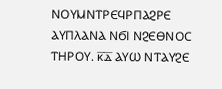ⲚⲞⲨⲘⲚⲦⲢⲈϤⲢⲠⲀϨⲢⲈ ⲀⲨⲠⲖⲀⲚⲀ ⲚϬⲒ ⲚϨⲈⲐⲚⲞⲤ ⲦⲎⲢⲞⲨ. ⲕ̅ⲇ̅ ⲀⲨⲰ ⲚⲦⲀⲨϨⲈ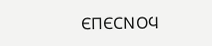ⲈⲠⲈⲤⲚⲞϤ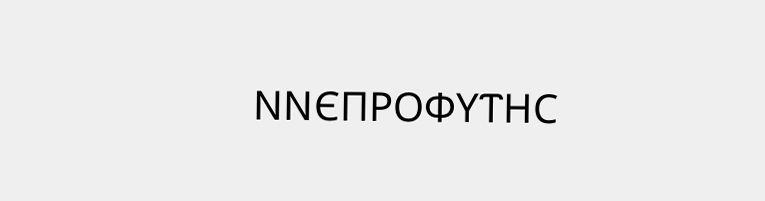ⲚⲚⲈⲠⲢⲞⲪⲨⲦⲎⲤ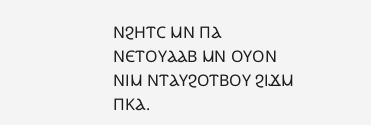ⲚϨⲎⲦⲤ ⲘⲚ ⲠⲀ ⲚⲈⲦⲞⲨⲀⲀⲂ ⲘⲚ ⲞⲨⲞⲚ ⲚⲒⲘ ⲚⲦⲀⲨϨⲞⲦⲂⲞⲨ ϨⲒϪⲘ ⲠⲔⲀ.